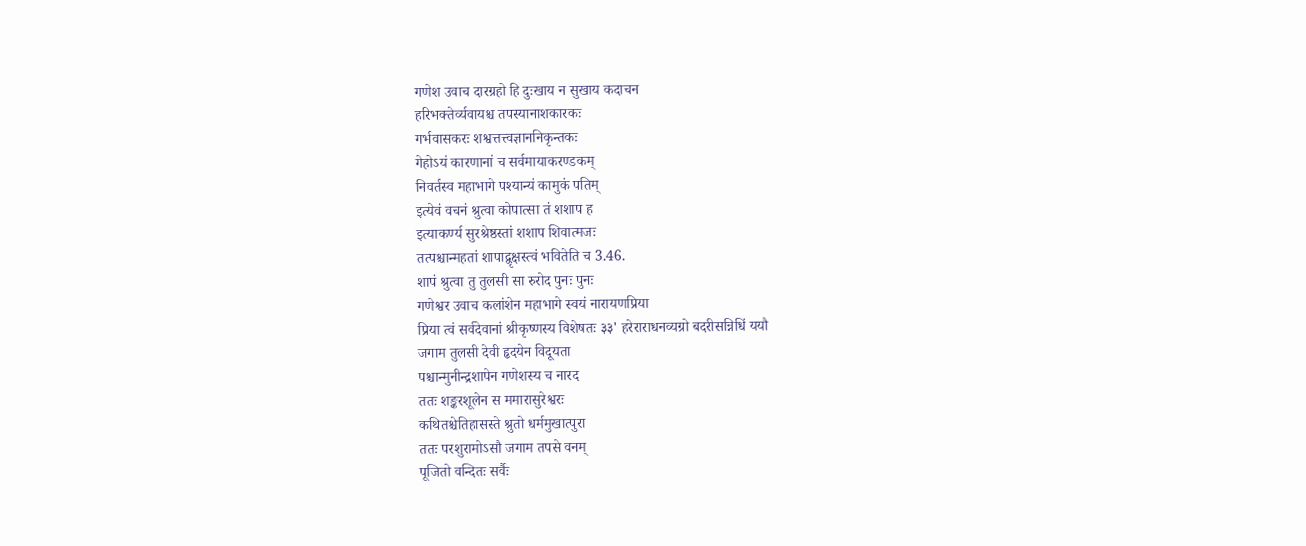गणेश उवाच दारग्रहो हि दुःखाय न सुखाय कदाचन
हरिभक्तेर्व्यवायश्च तपस्यानाशकारकः
गर्भवासकरः शश्वत्तत्त्वज्ञाननिकृन्तकः
गेहोऽयं कारणानां च सर्वमायाकरण्डकम्
निवर्तस्व महाभागे पश्यान्यं कामुकं पतिम्
इत्येवं वचनं श्रुत्वा कोपात्सा तं शशाप ह
इत्याकर्ण्य सुरश्रेष्ठस्तां शशाप शिवात्मजः
तत्पश्चान्महतां शापाद्वृक्षस्त्वं भवितेति च 3.46.
शापं श्रुत्वा तु तुलसी सा रुरोद पुनः पुनः
गणेश्वर उवाच कलांशेन महाभागे स्वयं नारायणप्रिया
प्रिया त्वं सर्वदेवानां श्रीकृष्णस्य विशेषतः ३३' हरेराराधनव्यग्रो बदरीसन्निधिं ययौ
जगाम तुलसी देवी हृदयेन विदूयता
पश्चान्मुनीन्द्रशापेन गणेशस्य च नारद
ततः शङ्करशूलेन स ममारासुरेश्वरः
कथितश्चेतिहासस्ते श्रुतो धर्ममुखात्पुरा
ततः परशुरामोऽसौ जगाम तपसे वनम्
पूजितो वन्दितः सर्वैः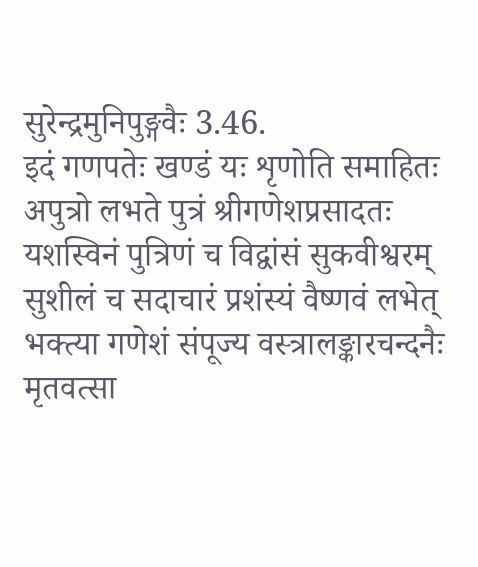सुरेन्द्रमुनिपुङ्गवैः 3.46.
इदं गणपतेः खण्डं यः शृणोति समाहितः
अपुत्रो लभते पुत्रं श्रीगणेशप्रसादतः
यशस्विनं पुत्रिणं च विद्वांसं सुकवीश्वरम्
सुशीलं च सदाचारं प्रशंस्यं वैष्णवं लभेत्
भक्त्या गणेशं संपूज्य वस्त्रालङ्कारचन्दनैः
मृतवत्सा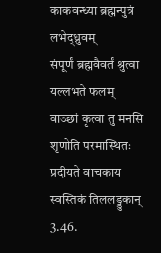काकवन्ध्या ब्रह्मन्पुत्रं लभेद्ध्रुवम्
संपूर्णं ब्रह्मवैवर्तं श्रुत्वा यल्लभते फलम्
वाञ्छां कृत्वा तु मनसि शृणोति परमास्थितः
प्रदीयते वाचकाय स्वस्तिकं तिललड्डुकान् 3.46.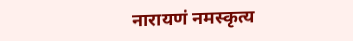नारायणं नमस्कृत्य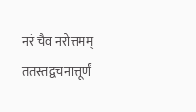नरं चैव नरोत्तमम्
ततस्तद्वचनात्तूर्णं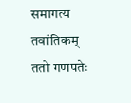समागत्य तवांतिकम्
ततो गणपतेः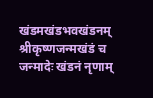खंडमखंडभवखंडनम्
श्रीकृष्णजन्मखंडं च जन्मादेः खंडनं नृणाम्